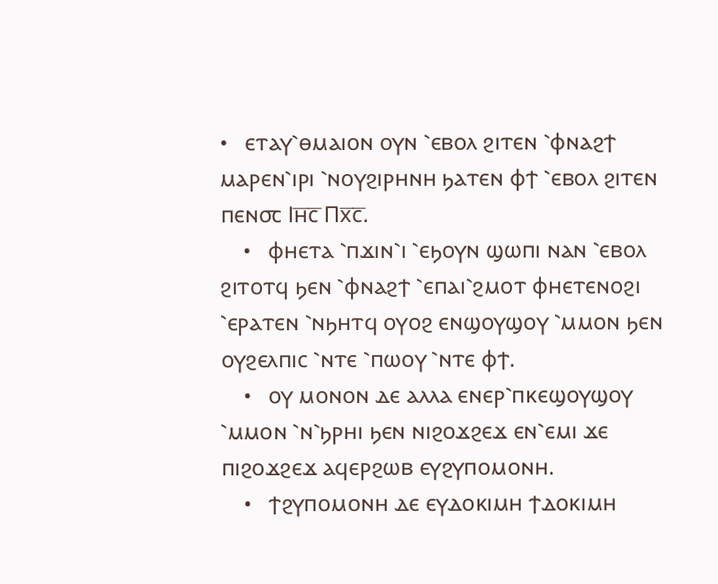•   ⲉⲧⲁⲩ⳿ⲑⲙⲁⲓⲟⲛ ⲟⲩⲛ ⳿ⲉⲃⲟⲗ ϩⲓⲧⲉⲛ ⳿ⲫⲛⲁϩϯ ⲙⲁⲣⲉⲛ⳿ⲓⲣⲓ ⳿ⲛⲟⲩϩⲓⲣⲏⲛⲏ ϧⲁⲧⲉⲛ ⲫϯ ⳿ⲉⲃⲟⲗ ϩⲓⲧⲉⲛ ⲡⲉⲛ⳪ Ⲓⲏ̅ⲥ̅ Ⲡⲭ̅ⲥ̅.
    •   ⲫⲏⲉⲧⲁ ⳿ⲡϫⲓⲛ⳿ⲓ ⳿ⲉϧⲟⲩⲛ ϣⲱⲡⲓ ⲛⲁⲛ ⳿ⲉⲃⲟⲗ ϩⲓⲧⲟⲧϥ ϧⲉⲛ ⳿ⲫⲛⲁϩϯ ⳿ⲉⲡⲁⲓ⳿ϩⲙⲟⲧ ⲫⲏⲉⲧⲉⲛⲟϩⲓ ⳿ⲉⲣⲁⲧⲉⲛ ⳿ⲛϧⲏⲧϥ ⲟⲩⲟϩ ⲉⲛϣⲟⲩϣⲟⲩ ⳿ⲙⲙⲟⲛ ϧⲉⲛ ⲟⲩϩⲉⲗⲡⲓⲥ ⳿ⲛⲧⲉ ⳿ⲡⲱⲟⲩ ⳿ⲛⲧⲉ ⲫϯ.
    •   ⲟⲩ ⲙⲟⲛⲟⲛ ⲇⲉ ⲁⲗⲗⲁ ⲉⲛⲉⲣ⳿ⲡⲕⲉϣⲟⲩϣⲟⲩ ⳿ⲙⲙⲟⲛ ⳿ⲛ⳿ϧⲣⲏⲓ ϧⲉⲛ ⲛⲓϩⲟϫϩⲉϫ ⲉⲛ⳿ⲉⲙⲓ ϫⲉ ⲡⲓϩⲟϫϩⲉϫ ⲁϥⲉⲣϩⲱⲃ ⲉⲩϩⲩⲡⲟⲙⲟⲛⲏ.
    •   ϯϩⲩⲡⲟⲙⲟⲛⲏ ⲇⲉ ⲉⲩⲇⲟⲕⲓⲙⲏ ϯⲇⲟⲕⲓⲙⲏ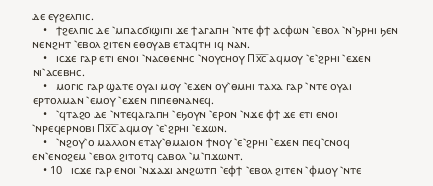ⲇⲉ ⲉⲩϩⲉⲗⲡⲓⲥ.
    •   ϯϩⲉⲗⲡⲓⲥ ⲇⲉ ⳿ⲙⲡⲁⲥϭⲓϣⲓⲡⲓ ϫⲉ ϯⲁⲅⲁⲡⲏ ⳿ⲛⲧⲉ ⲫϯ ⲁⲥⲫⲱⲛ ⳿ⲉⲃⲟⲗ ⳿ⲛ⳿ϧⲣⲏⲓ ϧⲉⲛ ⲛⲉⲛϩⲏⲧ ⳿ⲉⲃⲟⲗ ϩⲓⲧⲉⲛ ⲉⲑⲟⲩⲁⲃ ⲉⲧⲁϥⲧⲏ ⲓϥ ⲛⲁⲛ.
    •   ⲓⲥϫⲉ ⲅⲁⲣ ⲉⲧⲓ ⲉⲛⲟⲓ ⳿ⲛⲁⲥⲑⲉⲛⲏⲥ ⳿ⲛⲟⲩⲥⲏⲟⲩ Ⲡⲭ̅ⲥ̅ ⲁϥⲙⲟⲩ ⳿ⲉ⳿ϩⲣⲏⲓ ⳿ⲉϫⲉⲛ ⲛⲓ⳿ⲁⲥⲉⲃⲏⲥ.
    •   ⲙⲟⲅⲓⲥ ⲅⲁⲣ ϣⲁⲧⲉ ⲟⲩⲁⲓ ⲙⲟⲩ ⳿ⲉϫⲉⲛ ⲟⲩ⳿ⲑⲙⲏⲓ ⲧⲁⲭⲁ ⲅⲁⲣ ⳿ⲛⲧⲉ ⲟⲩⲁⲓ ⲉⲣⲧⲟⲗⲙⲁⲛ ⳿ⲉⲙⲟⲩ ⳿ⲉϫⲉⲛ ⲡⲓⲡⲉⲑⲛⲁⲛⲉϥ.
    •   ⳿ϥⲧⲁϩⲟ ⲇⲉ ⳿ⲛⲧⲉϥⲁⲅⲁⲡⲏ ⳿ⲉϧⲟⲩⲛ ⳿ⲉⲣⲟⲛ ⳿ⲛϫⲉ ⲫϯ ϫⲉ ⲉⲧⲓ ⲉⲛⲟⲓ ⳿ⲛⲣⲉϥⲉⲣⲛⲟⲃⲓ Ⲡⲭ̅ⲥ̅ ⲁϥⲙⲟⲩ ⳿ⲉ⳿ϩⲣⲏⲓ ⳿ⲉϫⲱⲛ.
    •   ⳿ⲛϩⲟⲩ⳿ⲟ ⲙⲁⲗⲗⲟⲛ ⲉⲧⲁⲩ⳿ⲑⲙⲁⲓⲟⲛ ϯⲛⲟⲩ ⳿ⲉ⳿ϩⲣⲏⲓ ⳿ⲉϫⲉⲛ ⲡⲉϥ⳿ⲥⲛⲟϥ ⲉⲛ⳿ⲉⲛⲟϩⲉⲙ ⳿ⲉⲃⲟⲗ ϩⲓⲧⲟⲧϥ ⲥⲁⲃⲟⲗ ⳿ⲙ⳿ⲡϫⲱⲛⲧ.
    • 10   ⲓⲥϫⲉ ⲅⲁⲣ ⲉⲛⲟⲓ ⳿ⲛϫⲁϫⲓ ⲁⲛϩⲱⲧⲡ ⳿ⲉⲫϯ ⳿ⲉⲃⲟⲗ ϩⲓⲧⲉⲛ ⳿ⲫⲙⲟⲩ ⳿ⲛⲧⲉ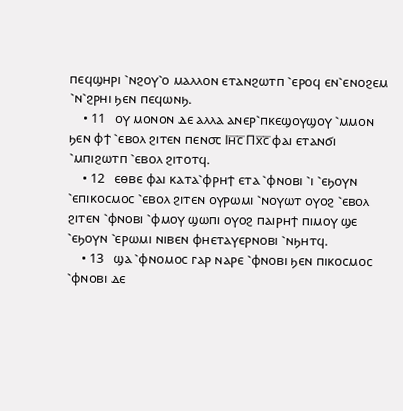ⲡⲉϥϣⲏⲣⲓ ⳿ⲛϩⲟⲩ⳿ⲟ ⲙⲁⲗⲗⲟⲛ ⲉⲧⲁⲛϩⲱⲧⲡ ⳿ⲉⲣⲟϥ ⲉⲛ⳿ⲉⲛⲟϩⲉⲙ ⳿ⲛ⳿ϩⲣⲏⲓ ϧⲉⲛ ⲡⲉϥⲱⲛϧ.
    • 11   ⲟⲩ ⲙⲟⲛⲟⲛ ⲇⲉ ⲁⲗⲗⲁ ⲁⲛⲉⲣ⳿ⲡⲕⲉϣⲟⲩϣⲟⲩ ⳿ⲙⲙⲟⲛ ϧⲉⲛ ⲫϯ ⳿ⲉⲃⲟⲗ ϩⲓⲧⲉⲛ ⲡⲉⲛ⳪ Ⲓⲏ̅ⲥ̅ Ⲡⲭ̅ⲥ̅ ⲫⲁⲓ ⲉⲧⲁⲛϭⲓ ⳿ⲙⲡⲓϩⲱⲧⲡ ⳿ⲉⲃⲟⲗ ϩⲓⲧⲟⲧϥ.
    • 12   ⲉⲑⲃⲉ ⲫⲁⲓ ⲕⲁⲧⲁ⳿ⲫⲣⲏϯ ⲉⲧⲁ ⳿ⲫⲛⲟⲃⲓ ⳿ⲓ ⳿ⲉϧⲟⲩⲛ ⳿ⲉⲡⲓⲕⲟⲥⲙⲟⲥ ⳿ⲉⲃⲟⲗ ϩⲓⲧⲉⲛ ⲟⲩⲣⲱⲙⲓ ⳿ⲛⲟⲩⲱⲧ ⲟⲩⲟϩ ⳿ⲉⲃⲟⲗ ϩⲓⲧⲉⲛ ⳿ⲫⲛⲟⲃⲓ ⳿ⲫⲙⲟⲩ ϣⲱⲡⲓ ⲟⲩⲟϩ ⲡⲁⲓⲣⲏϯ ⲡⲓⲙⲟⲩ ϣⲉ ⳿ⲉϧⲟⲩⲛ ⳿ⲉⲣⲱⲙⲓ ⲛⲓⲃⲉⲛ ⲫⲏⲉⲧⲁⲩⲉⲣⲛⲟⲃⲓ ⳿ⲛϧⲏⲧϥ.
    • 13   ϣⲁ ⳿ⲫⲛⲟⲙⲟⲥ ⲅⲁⲣ ⲛⲁⲣⲉ ⳿ⲫⲛⲟⲃⲓ ϧⲉⲛ ⲡⲓⲕⲟⲥⲙⲟⲥ ⳿ⲫⲛⲟⲃⲓ ⲇⲉ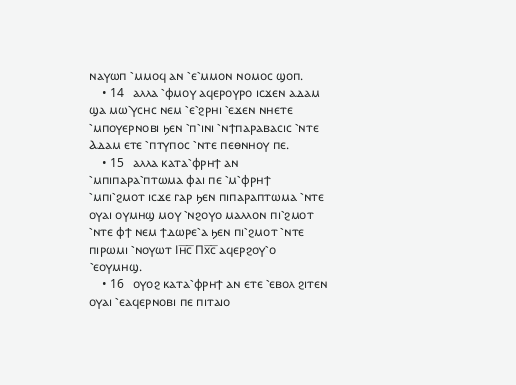ⲛⲁⲩⲱⲡ ⳿ⲙⲙⲟϥ ⲁⲛ ⳿ⲉ⳿ⲙⲙⲟⲛ ⲛⲟⲙⲟⲥ ϣⲟⲡ.
    • 14   ⲁⲗⲗⲁ ⳿ⲫⲙⲟⲩ ⲁϥⲉⲣⲟⲩⲣⲟ ⲓⲥϫⲉⲛ ⲁⲇⲁⲙ ϣⲁ ⲙⲱ⳿ⲩⲥⲏⲥ ⲛⲉⲙ ⳿ⲉ⳿ϩⲣⲏⲓ ⳿ⲉϫⲉⲛ ⲛⲏⲉⲧⲉ ⳿ⲙⲡⲟⲩⲉⲣⲛⲟⲃⲓ ϧⲉⲛ ⳿ⲡ⳿ⲓⲛⲓ ⳿ⲛϯⲡⲁⲣⲁⲃⲁⲥⲓⲥ ⳿ⲛⲧⲉ Ⲁⲇⲁⲙ ⲉⲧⲉ ⳿ⲡⲧⲩⲡⲟⲥ ⳿ⲛⲧⲉ ⲡⲉⲑⲛⲏⲟⲩ ⲡⲉ.
    • 15   ⲁⲗⲗⲁ ⲕⲁⲧⲁ⳿ⲫⲣⲏϯ ⲁⲛ ⳿ⲙⲡⲓⲡⲁⲣⲁ⳿ⲡⲧⲱⲙⲁ ⲫⲁⲓ ⲡⲉ ⳿ⲙ⳿ⲫⲣⲏϯ ⳿ⲙⲡⲓ⳿ϩⲙⲟⲧ ⲓⲥϫⲉ ⲅⲁⲣ ϧⲉⲛ ⲡⲓⲡⲁⲣⲁⲡⲧⲱⲙⲁ ⳿ⲛⲧⲉ ⲟⲩⲁⲓ ⲟⲩⲙⲏϣ ⲙⲟⲩ ⳿ⲛϩⲟⲩⲟ ⲙⲁⲗⲗⲟⲛ ⲡⲓ⳿ϩⲙⲟⲧ ⳿ⲛⲧⲉ ⲫϯ ⲛⲉⲙ ϯⲇⲱⲣⲉ⳿ⲁ ϧⲉⲛ ⲡⲓ⳿ϩⲙⲟⲧ ⳿ⲛⲧⲉ ⲡⲓⲣⲱⲙⲓ ⳿ⲛⲟⲩⲱⲧ Ⲓⲏ̅ⲥ̅ Ⲡⲭ̅ⲥ̅ ⲁϥⲉⲣϩⲟⲩ⳿ⲟ ⳿ⲉⲟⲩⲙⲏϣ.
    • 16   ⲟⲩⲟϩ ⲕⲁⲧⲁ⳿ⲫⲣⲏϯ ⲁⲛ ⲉⲧⲉ ⳿ⲉⲃⲟⲗ ϩⲓⲧⲉⲛ ⲟⲩⲁⲓ ⳿ⲉⲁϥⲉⲣⲛⲟⲃⲓ ⲡⲉ ⲡⲓⲧⲁⲓⲟ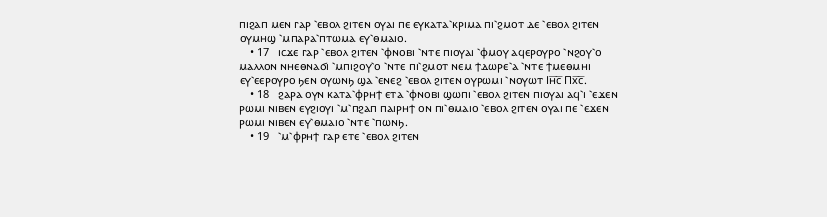ⲡⲓϩⲁⲡ ⲙⲉⲛ ⲅⲁⲣ ⳿ⲉⲃⲟⲗ ϩⲓⲧⲉⲛ ⲟⲩⲁⲓ ⲡⲉ ⲉⲩⲕⲁⲧⲁ⳿ⲕⲣⲓⲙⲁ ⲡⲓ⳿ϩⲙⲟⲧ ⲇⲉ ⳿ⲉⲃⲟⲗ ϩⲓⲧⲉⲛ ⲟⲩⲙⲏϣ ⳿ⲙⲡⲁⲣⲁ⳿ⲡⲧⲱⲙⲁ ⲉⲩ⳿ⲑⲙⲁⲓⲟ.
    • 17   ⲓⲥϫⲉ ⲅⲁⲣ ⳿ⲉⲃⲟⲗ ϩⲓⲧⲉⲛ ⳿ⲫⲛⲟⲃⲓ ⳿ⲛⲧⲉ ⲡⲓⲟⲩⲁⲓ ⳿ⲫⲙⲟⲩ ⲁϥⲉⲣⲟⲩⲣⲟ ⳿ⲛϩⲟⲩ⳿ⲟ ⲙⲁⲗⲗⲟⲛ ⲛⲏⲉⲑⲛⲁϭⲓ ⳿ⲙⲡⲓϩⲟⲩ⳿ⲟ ⳿ⲛⲧⲉ ⲡⲓ⳿ϩⲙⲟⲧ ⲛⲉⲙ ϯⲇⲱⲣⲉ⳿ⲁ ⳿ⲛⲧⲉ ϯⲙⲉⲑⲙⲏⲓ ⲉⲩ⳿ⲉⲉⲣⲟⲩⲣⲟ ϧⲉⲛ ⲟⲩⲱⲛϧ ϣⲁ ⳿ⲉⲛⲉϩ ⳿ⲉⲃⲟⲗ ϩⲓⲧⲉⲛ ⲟⲩⲣⲱⲙⲓ ⳿ⲛⲟⲩⲱⲧ Ⲓⲏ̅ⲥ̅ Ⲡⲭ̅ⲥ̅.
    • 18   ϩⲁⲣⲁ ⲟⲩⲛ ⲕⲁⲧⲁ⳿ⲫⲣⲏϯ ⲉⲧⲁ ⳿ⲫⲛⲟⲃⲓ ϣⲱⲡⲓ ⳿ⲉⲃⲟⲗ ϩⲓⲧⲉⲛ ⲡⲓⲟⲩⲁⲓ ⲁϥ⳿ⲓ ⳿ⲉϫⲉⲛ ⲣⲱⲙⲓ ⲛⲓⲃⲉⲛ ⲉⲩϩⲓⲟⲩⲓ ⳿ⲙ⳿ⲡϩⲁⲡ ⲡⲁⲓⲣⲏϯ ⲟⲛ ⲡⲓ⳿ⲑⲙⲁⲓⲟ ⳿ⲉⲃⲟⲗ ϩⲓⲧⲉⲛ ⲟⲩⲁⲓ ⲡⲉ ⳿ⲉϫⲉⲛ ⲣⲱⲙⲓ ⲛⲓⲃⲉⲛ ⲉⲩ⳿ⲑⲙⲁⲓⲟ ⳿ⲛⲧⲉ ⳿ⲡⲱⲛϧ.
    • 19   ⳿ⲙ⳿ⲫⲣⲏϯ ⲅⲁⲣ ⲉⲧⲉ ⳿ⲉⲃⲟⲗ ϩⲓⲧⲉⲛ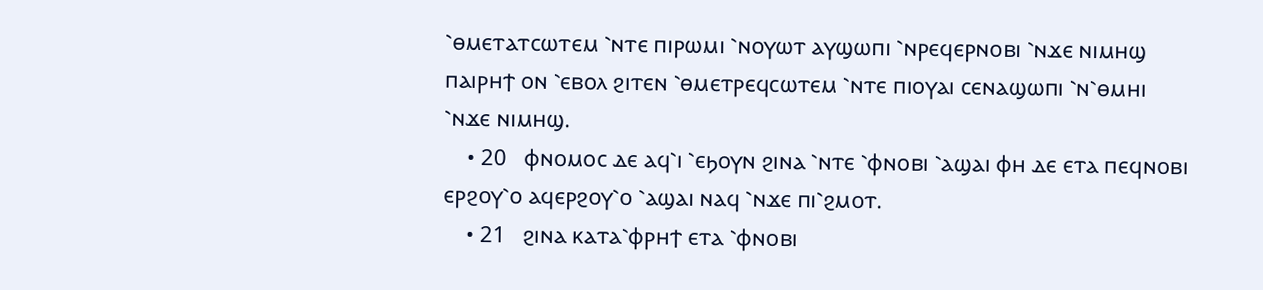⳿ⲑⲙⲉⲧⲁⲧⲥⲱⲧⲉⲙ ⳿ⲛⲧⲉ ⲡⲓⲣⲱⲙⲓ ⳿ⲛⲟⲩⲱⲧ ⲁⲩϣⲱⲡⲓ ⳿ⲛⲣⲉϥⲉⲣⲛⲟⲃⲓ ⳿ⲛϫⲉ ⲛⲓⲙⲏϣ ⲡⲁⲓⲣⲏϯ ⲟⲛ ⳿ⲉⲃⲟⲗ ϩⲓⲧⲉⲛ ⳿ⲑⲙⲉⲧⲣⲉϥⲥⲱⲧⲉⲙ ⳿ⲛⲧⲉ ⲡⲓⲟⲩⲁⲓ ⲥⲉⲛⲁϣⲱⲡⲓ ⳿ⲛ⳿ⲑⲙⲏⲓ ⳿ⲛϫⲉ ⲛⲓⲙⲏϣ.
    • 20   ⲫⲛⲟⲙⲟⲥ ⲇⲉ ⲁϥ⳿ⲓ ⳿ⲉϧⲟⲩⲛ ϩⲓⲛⲁ ⳿ⲛⲧⲉ ⳿ⲫⲛⲟⲃⲓ ⳿ⲁϣⲁⲓ ⲫⲏ ⲇⲉ ⲉⲧⲁ ⲡⲉϥⲛⲟⲃⲓ ⲉⲣϩⲟⲩ⳿ⲟ ⲁϥⲉⲣϩⲟⲩ⳿ⲟ ⳿ⲁϣⲁⲓ ⲛⲁϥ ⳿ⲛϫⲉ ⲡⲓ⳿ϩⲙⲟⲧ.
    • 21   ϩⲓⲛⲁ ⲕⲁⲧⲁ⳿ⲫⲣⲏϯ ⲉⲧⲁ ⳿ⲫⲛⲟⲃⲓ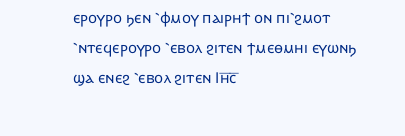ⲉⲣⲟⲩⲣⲟ ϧⲉⲛ ⳿ⲫⲙⲟⲩ ⲡⲁⲓⲣⲏϯ ⲟⲛ ⲡⲓ⳿ϩⲙⲟⲧ ⳿ⲛⲧⲉϥⲉⲣⲟⲩⲣⲟ ⳿ⲉⲃⲟⲗ ϩⲓⲧⲉⲛ ϯⲙⲉⲑⲙⲏⲓ ⲉⲩⲱⲛϧ ϣⲁ ⲉⲛⲉϩ ⳿ⲉⲃⲟⲗ ϩⲓⲧⲉⲛ Ⲓⲏ̅ⲥ̅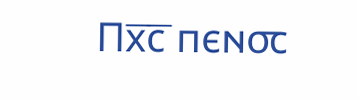Ⲡⲭ̅ⲥ̅ ⲡⲉⲛ⳪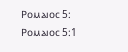Ⲣⲟⲙⲁⲓⲟⲥ 5:
Ⲣⲟⲙⲁⲓⲟⲥ 5:1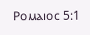Ⲣⲟⲙⲁⲓⲟⲥ 5:1